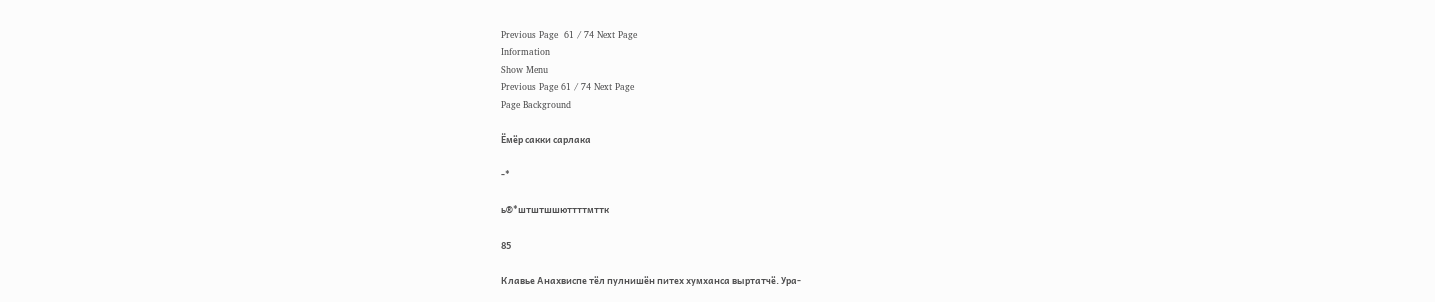Previous Page  61 / 74 Next Page
Information
Show Menu
Previous Page 61 / 74 Next Page
Page Background

Ёмёр сакки сарлака

-*

ь®*штштшшюттттмттк

85

Клавье Анахвиспе тёл пулнишён питех хумханса выртатчё. Ура-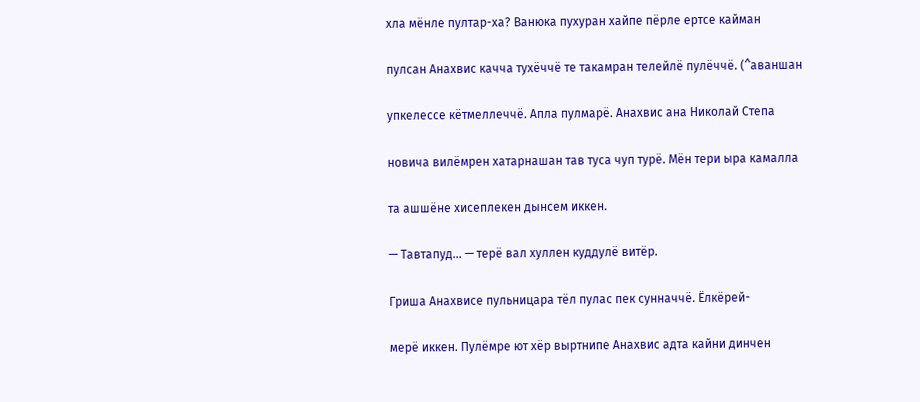хла мёнле пултар-ха? Ванюка пухуран хайпе пёрле ертсе кайман

пулсан Анахвис качча тухёччё те такамран телейлё пулёччё. (^аваншан

упкелессе кётмеллеччё. Апла пулмарё. Анахвис ана Николай Степа

новича вилёмрен хатарнашан тав туса чуп турё. Мён тери ыра камалла

та ашшёне хисеплекен дынсем иккен.

— Тавтапуд... — терё вал хуллен куддулё витёр.

Гриша Анахвисе пульницара тёл пулас пек сунначчё. Ёлкёрей-

мерё иккен. Пулёмре ют хёр выртнипе Анахвис адта кайни динчен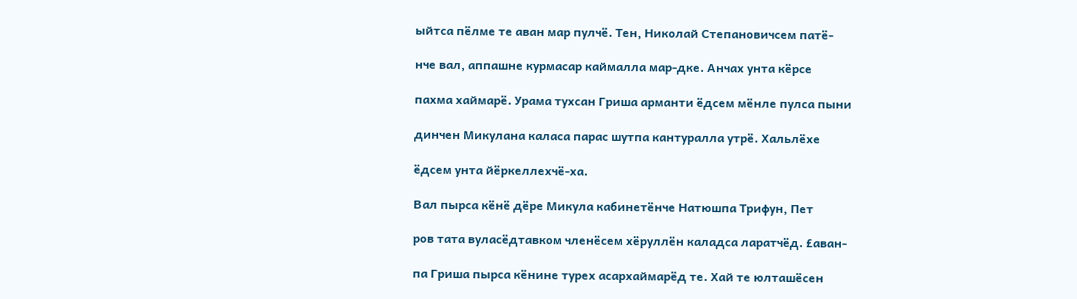ыйтса пёлме те аван мар пулчё. Тен, Николай Степановичсем патё-

нче вал, аппашне курмасар каймалла мар-дке. Анчах унта кёрсе

пахма хаймарё. Урама тухсан Гриша арманти ёдсем мёнле пулса пыни

динчен Микулана каласа парас шутпа кантуралла утрё. Хальлёхе

ёдсем унта йёркеллехчё-ха.

Вал пырса кёнё дёре Микула кабинетёнче Натюшпа Трифун, Пет

ров тата вуласёдтавком членёсем хёруллён каладса ларатчёд. £аван-

па Гриша пырса кёнине турех асархаймарёд те. Хай те юлташёсен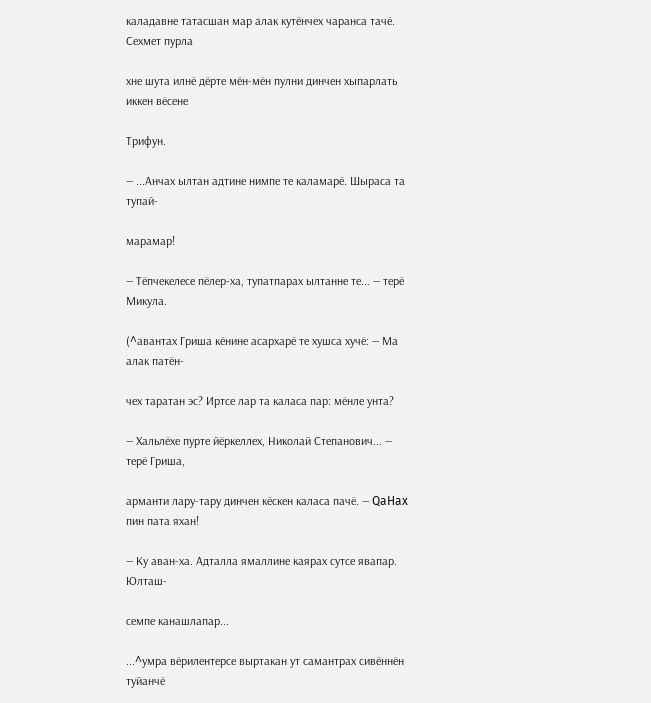каладавне татасшан мар алак кутёнчех чаранса тачё. Сехмет пурла

хне шута илнё дёрте мён-мён пулни динчен хыпарлать иккен вёсене

Трифун.

— ...Анчах ылтан адтине нимпе те каламарё. Шыраса та тупай-

марамар!

— Тёпчекелесе пёлер-ха, тупатпарах ылтанне те... — терё Микула.

(^авантах Гриша кёнине асархарё те хушса хучё: — Ма алак патён-

чех таратан эс? Иртсе лар та каласа пар: мёнле унта?

— Хальлёхе пурте йёркеллех, Николай Степанович... — терё Гриша,

арманти лару-тару динчен кёскен каласа пачё. — QaHax пин пата яхан!

— Ку аван-ха. Адталла ямаллине каярах сутсе явапар. Юлташ-

семпе канашлапар...

...^умра вёрилентерсе выртакан ут самантрах сивённён туйанчё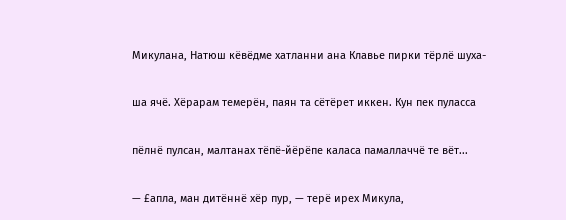Микулана, Натюш кёвёдме хатланни ана Клавье пирки тёрлё шуха-

ша ячё. Хёрарам темерён, паян та сётёрет иккен. Кун пек пуласса

пёлнё пулсан, малтанах тёпё-йёрёпе каласа памаллаччё те вёт...

— £апла, ман дитённё хёр пур, — терё ирех Микула,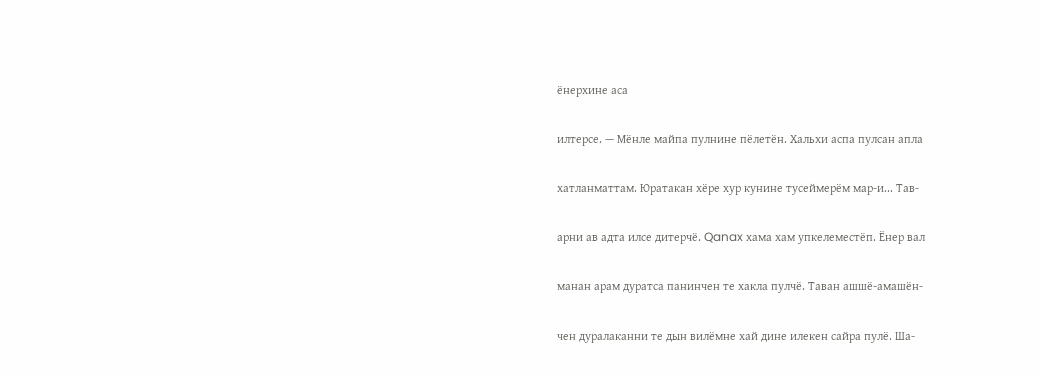ёнерхине аса

илтерсе. — Мёнле майпа пулнине пёлетён. Хальхи аспа пулсан апла

хатланматтам. Юратакан хёре хур кунине тусеймерём мар-и... Тав-

арни ав адта илсе дитерчё. Qanax хама хам упкелеместёп. Ёнер вал

манан арам дуратса панинчен те хакла пулчё. Таван ашшё-амашён-

чен дуралаканни те дын вилёмне хай дине илекен сайра пулё. Ша-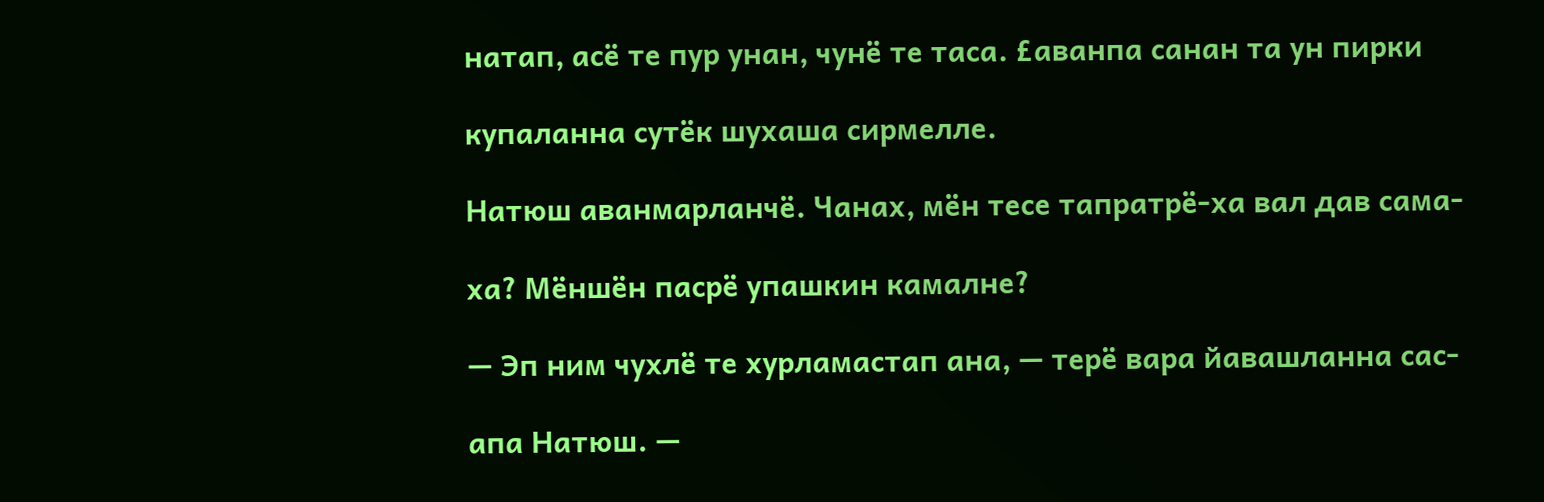натап, асё те пур унан, чунё те таса. £аванпа санан та ун пирки

купаланна сутёк шухаша сирмелле.

Натюш аванмарланчё. Чанах, мён тесе тапратрё-ха вал дав сама-

ха? Мёншён пасрё упашкин камалне?

— Эп ним чухлё те хурламастап ана, — терё вара йавашланна сас-

апа Натюш. —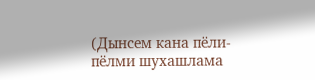(Дынсем кана пёли-пёлми шухашлама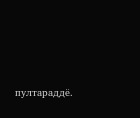пултараддё.